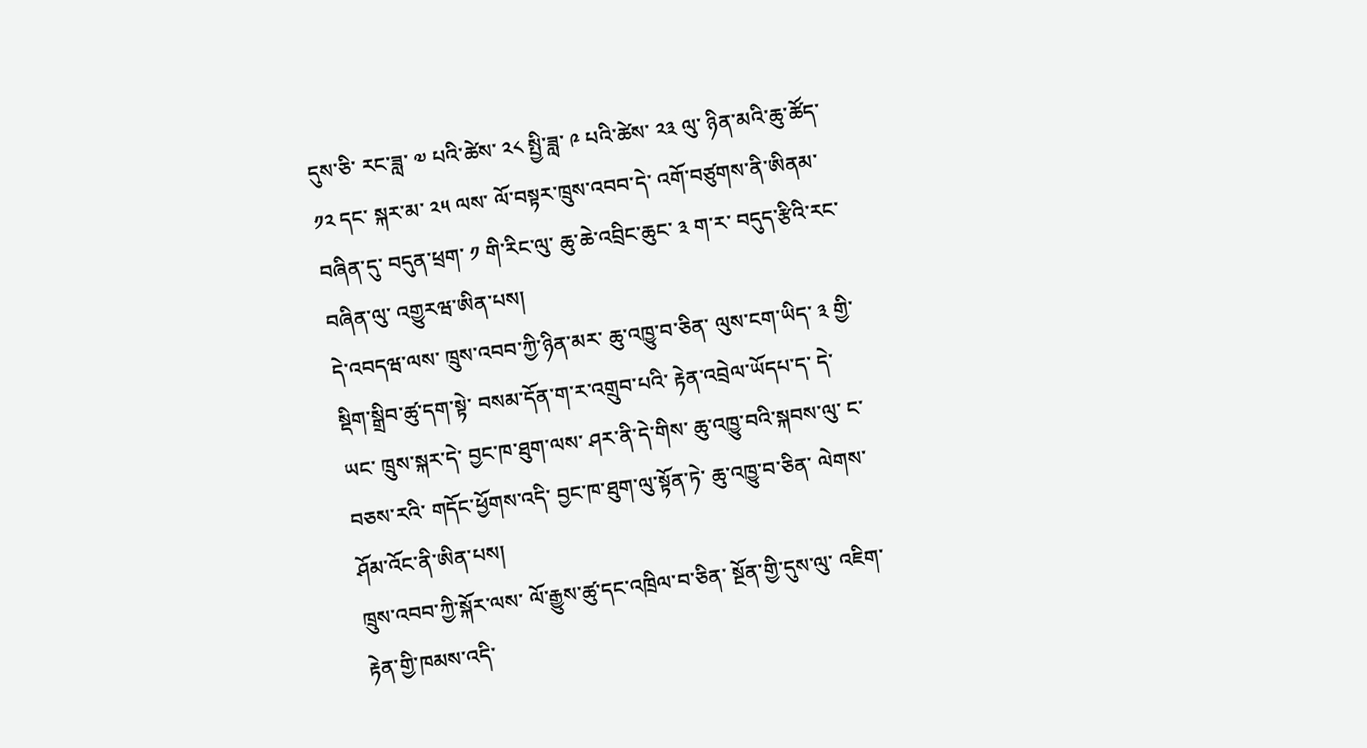དུས་ཅི་ རང་ཟླ་ ༧ པའི་ཚེས་ ༢༨ སྤྱི་ཟླ་ ༩ པའི་ཚེས་ ༢༣ ལུ་ ཉིན་མའི་ཆུ་ཚོད་ ༡༢ དང་ སྐར་མ་ ༢༥ ལས་ ལོ་བསྟར་ཁྲུས་འབབ་དེ་ འགོ་བཙུགས་ནི་ཨིནམ་བཞིན་དུ་ བདུན་ཕྲག་ ༡ གི་རིང་ལུ་ ཆུ་ཆེ་འབྲིང་ཆུང་ ༣ ག་ར་ བདུད་རྩིའི་རང་བཞིན་ལུ་ འགྱུརཝ་ཨིན་པས།
དེ་འབདཝ་ལས་ ཁྲུས་འབབ་ཀྱི་ཉིན་མར་ ཆུ་འཁྱུ་བ་ཅིན་ ལུས་ངག་ཡིད་ ༣ གྱི་ སྡིག་སྒྲིབ་ཚུ་དག་སྟེ་ བསམ་དོན་ག་ར་འགྲུབ་པའི་ རྟེན་འབྲེལ་ཡོདཔ་ད་ དེ་ཡང་ ཁྲུས་སྐར་དེ་ བྱང་ཁ་ཐུག་ལས་ ཤར་ནི་དེ་གིས་ ཆུ་འཁྱུ་བའི་སྐབས་ལུ་ ང་བཅས་རའི་ གདོང་ཕྱོགས་འདི་ བྱང་ཁ་ཐུག་ལུ་སྟོན་ཏེ་ ཆུ་འཁྱུ་བ་ཅིན་ ལེགས་ཤོམ་འོང་ནི་ཨིན་པས།
ཁྲུས་འབབ་ཀྱི་སྐོར་ལས་ ལོ་རྒྱུས་ཚུ་དང་འཁྲིལ་བ་ཅིན་ སྔོན་གྱི་དུས་ལུ་ འཇིག་རྟེན་གྱི་ཁམས་འདི་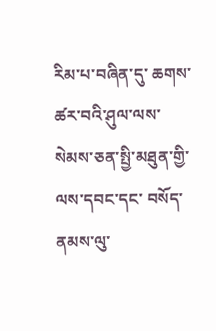རིམ་པ་བཞིན་དུ་ ཆགས་ཚར་བའི་ཤུལ་ལས་ སེམས་ཅན་སྤྱི་མཐུན་གྱི་ ལས་དབང་དང་ བསོད་ནམས་ལུ་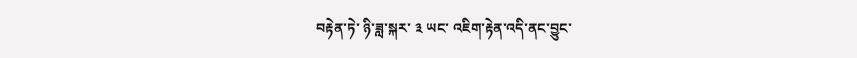བརྟེན་ཏེ་ ཉི་ཟླ་སྐར་ ༣ ཡང་ འཇིག་རྟེན་འདི་ནང་བྱུང་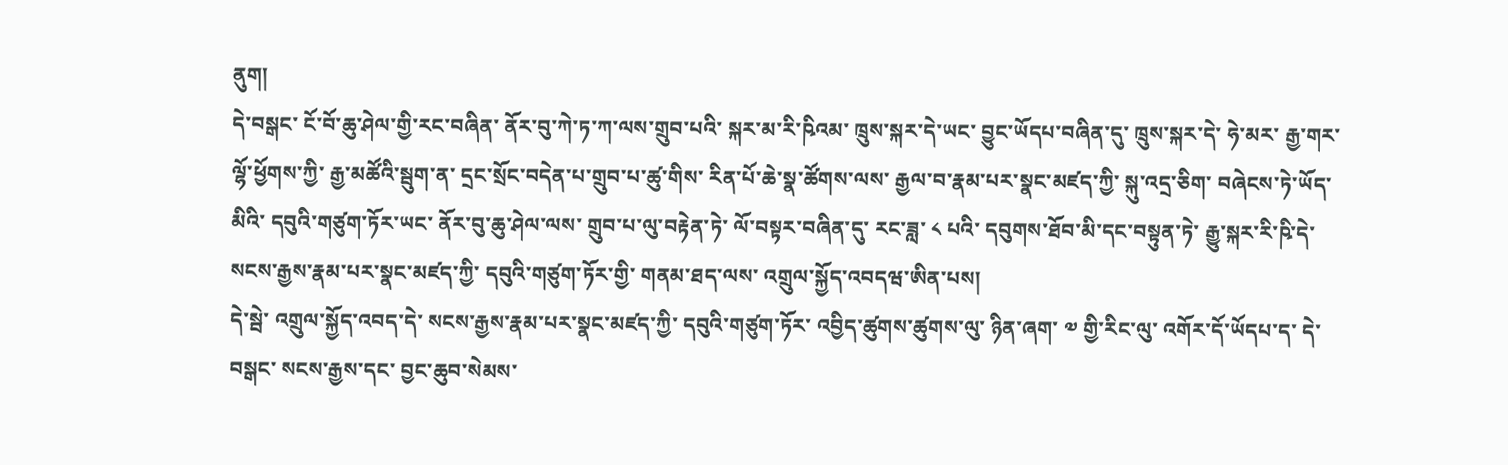ནུག།
དེ་བསྒང་ ངོ་བོ་ཆུ་ཤེལ་གྱི་རང་བཞིན་ ནོར་བུ་ཀེ་ཏ་ཀ་ལས་གྲུབ་པའི་ སྐར་མ་རི་ཥིའམ་ ཁྲུས་སྐར་དེ་ཡང་ བྱུང་ཡོདཔ་བཞིན་དུ་ ཁྲུས་སྐར་དེ་ ཧེ་མར་ རྒྱ་གར་ལྷོ་ཕྱོགས་ཀྱི་ རྒྱ་མཚོའི་སྦུག་ན་ དྲང་སྲོང་བདེན་པ་གྲུབ་པ་ཚུ་གིས་ རིན་པོ་ཆེ་སྣ་ཚོགས་ལས་ རྒྱལ་བ་རྣམ་པར་སྣང་མཛད་ཀྱི་ སྐུ་འདྲ་ཅིག་ བཞེངས་ཏེ་ཡོད་མིའི་ དབུའི་གཙུག་ཏོར་ཡང་ ནོར་བུ་ཆུ་ཤེལ་ལས་ གྲུབ་པ་ལུ་བརྟེན་ཏེ་ ལོ་བསྟར་བཞིན་དུ་ རང་ཟླ་ ༨ པའི་ དབུགས་ཐོབ་མི་དང་བསྟུན་ཏེ་ རྒྱུ་སྐར་རི་ཥི་དེ་ སངས་རྒྱས་རྣམ་པར་སྣང་མཛད་ཀྱི་ དབུའི་གཙུག་ཏོར་གྱི་ གནམ་ཐད་ལས་ འགྲུལ་སྐྱོད་འབདཝ་ཨིན་པས།
དེ་སྦེ་ འགྲུལ་སྐྱོད་འབད་དེ་ སངས་རྒྱས་རྣམ་པར་སྣང་མཛད་ཀྱི་ དབུའི་གཙུག་ཏོར་ འབྱིད་ཚུགས་ཚུགས་ལུ་ ཉིན་ཞག་ ༧ གྱི་རིང་ལུ་ འགོར་དོ་ཡོདཔ་ད་ དེ་བསྒང་ སངས་རྒྱས་དང་ བྱང་ཆུབ་སེམས་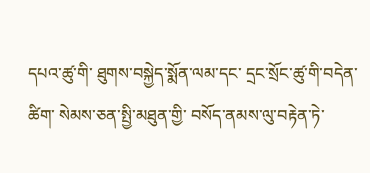དཔའ་ཚུ་གི་ ཐུགས་བསྐྱེད་སྨོན་ལམ་དང་ དྲང་སྲོང་ཚུ་གི་བདེན་ཚིག་ སེམས་ཅན་སྤྱི་མཐུན་གྱི་ བསོད་ནམས་ལུ་བརྟེན་ཏེ་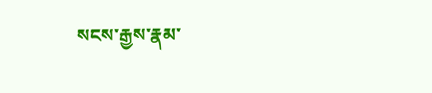སངས་རྒྱས་རྣམ་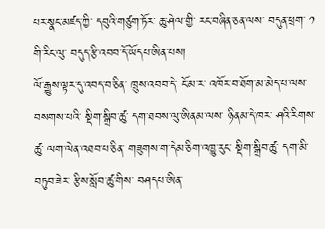པར་སྣང་མཛད་ཀྱི་ དབུའི་གཙུག་ཏོར་ ཆུ་ཤེལ་གྱི་ རང་བཞིན་ཅན་ལས་ བདུན་ཕྲག་ ༡ གི་རིང་ལུ་ བདུད་རྩི་འབབ་དོ་ཡོདཔ་ཨིན་པས།
ལོ་རྒྱུས་ལྟར་དུ་འབད་བ་ཅིན་ ཁྲུས་འབབ་དེ་ ངོ་མ་ར་ འཁོར་བ་ཐོག་མ་མེད་པ་ལས་བསགས་པའི་ སྡིག་སྒྲིབ་ཚུ་ དག་ཐབས་ལུ་ཨིནམ་ལས་ ཉིནམ་དེ་ཁར་ ཤའི་རིགས་ཚུ་ ལག་ལེན་འཐབ་པ་ཅིན་ གཟུགས་ག་དེམ་ཅིག་འཁྱུ་རུང་ སྡིག་སྒྲིབ་ཚུ་ དག་མི་བཏུབ་ཟེར་ རྩིས་སློབ་ཚུ་གིས་ བཤདཔ་ཨིན་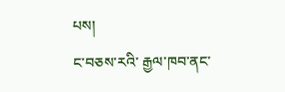པས།
ང་བཅས་རའི་ རྒྱལ་ཁབ་ནང་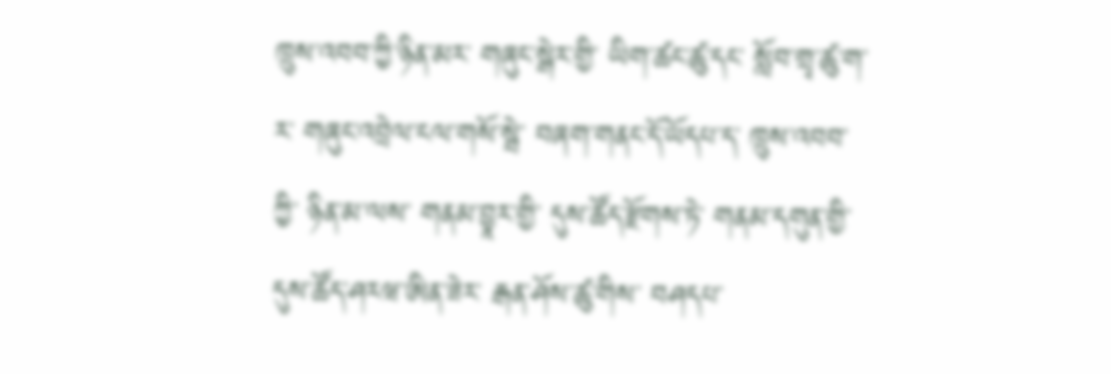ཁྲུས་འབབ་ཀྱི་ཉིན་མར་ གཞུང་སྒེར་གྱི་ ཡིག་ཚང་ཚུ་དང་ སློབ་གྲྭ་ཚུ་ག་ར་ གཞུང་འབྲེལ་ངལ་གསོ་སྦེ་ བཞག་གནང་དོ་ཡོདཔ་ད་ ཁྲུས་འབབ་ཀྱི་ ཉིན་མ་ལས་ གནམ་བྱཱར་གྱི་ དུས་ཚོད་རྫོགས་ཏེ་ གནམ་དགུན་གྱི་ དུས་ཚོད་ཤརཝ་ཨིན་ཟེར་ རྒན་ཤོས་ཚུ་གིས་ བཤདཔ་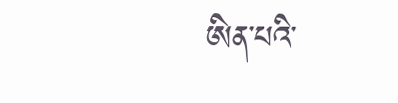ཨིན་པའི་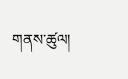གནས་ཚུལ།